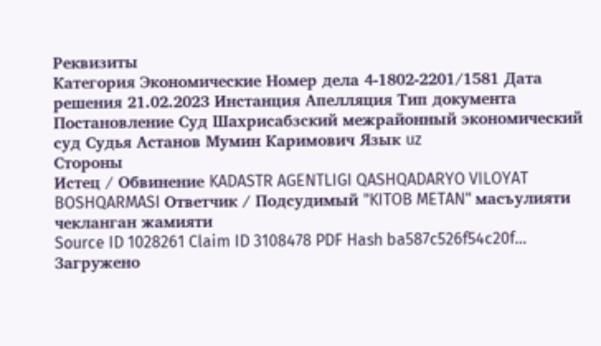Реквизиты
Категория Экономические Номер дела 4-1802-2201/1581 Дата решения 21.02.2023 Инстанция Апелляция Тип документа Постановление Суд Шахрисабзский межрайонный экономический суд Судья Астанов Мумин Каримович Язык uz
Стороны
Истец / Обвинение KADASTR AGENTLIGI QASHQADARYO VILOYAT BOSHQARMASI Ответчик / Подсудимый "KITOB METAN" масъулияти чекланган жамияти
Source ID 1028261 Claim ID 3108478 PDF Hash ba587c526f54c20f... Загружено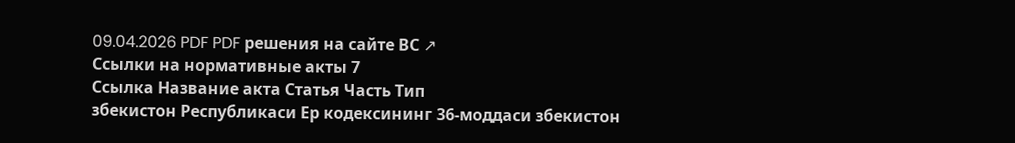09.04.2026 PDF PDF решения на сайте ВС ↗
Ссылки на нормативные акты 7
Ссылка Название акта Статья Часть Тип
збекистон Республикаси Ер кодексининг 36-моддаси збекистон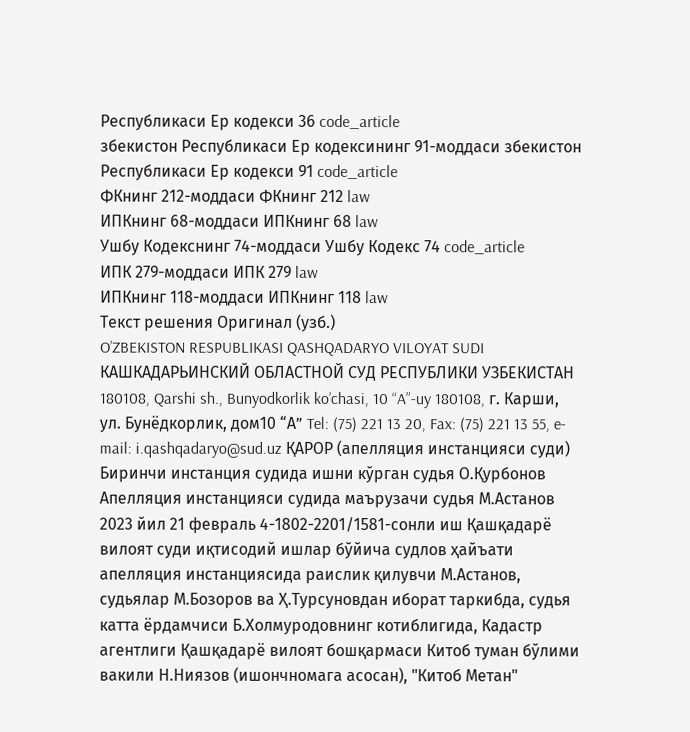Республикаси Ер кодекси 36 code_article
збекистон Республикаси Ер кодексининг 91-моддаси збекистон Республикаси Ер кодекси 91 code_article
ФКнинг 212-моддаси ФКнинг 212 law
ИПКнинг 68-моддаси ИПКнинг 68 law
Ушбу Кодекснинг 74-моддаси Ушбу Кодекс 74 code_article
ИПК 279-моддаси ИПК 279 law
ИПКнинг 118-моддаси ИПКнинг 118 law
Текст решения Оригинал (узб.)
O’ZBEKISTON RESPUBLIKASI QASHQADARYO VILOYAT SUDI КАШКАДАРЬИНСКИЙ ОБЛАСТНОЙ СУД РЕСПУБЛИКИ УЗБЕКИСТАН 180108, Qarshi sh., Bunyodkorlik ko’chasi, 10 “A”-uy 180108, г. Карши, ул. Бунёдкорлик, дом10 “А” Tel: (75) 221 13 20, Fax: (75) 221 13 55, e-mail: i.qashqadaryo@sud.uz ҚАРОР (апелляция инстанцияси суди) Биринчи инстанция судида ишни кўрган судья О.Қурбонов Апелляция инстанцияси судида маърузачи судья М.Астанов 2023 йил 21 февраль 4-1802-2201/1581-сонли иш Қашқадарё вилоят суди иқтисодий ишлар бўйича судлов ҳайъати апелляция инстанциясида раислик қилувчи М.Астанов, судьялар М.Бозоров ва Ҳ.Турсуновдан иборат таркибда, судья катта ёрдамчиси Б.Холмуродовнинг котиблигида, Кадастр агентлиги Қашқадарё вилоят бошқармаси Китоб туман бўлими вакили Н.Ниязов (ишончномага асосан), "Китоб Метан"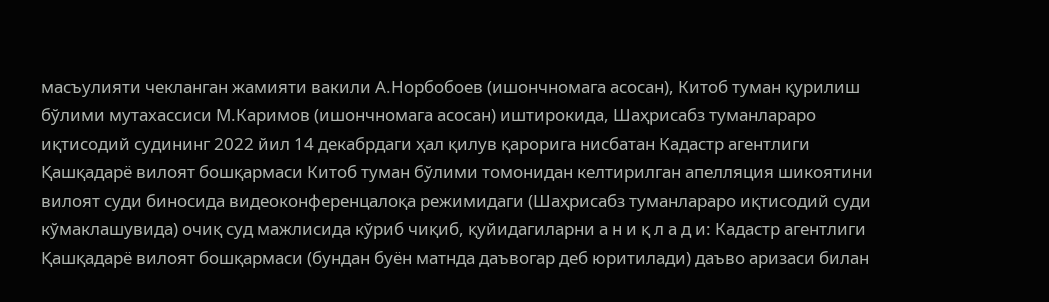масъулияти чекланган жамияти вакили А.Норбобоев (ишончномага асосан), Китоб туман қурилиш бўлими мутахассиси М.Каримов (ишончномага асосан) иштирокида, Шаҳрисабз туманлараро иқтисодий судининг 2022 йил 14 декабрдаги ҳал қилув қарорига нисбатан Кадастр агентлиги Қашқадарё вилоят бошқармаси Китоб туман бўлими томонидан келтирилган апелляция шикоятини вилоят суди биносида видеоконференцалоқа режимидаги (Шаҳрисабз туманлараро иқтисодий суди кўмаклашувида) очиқ суд мажлисида кўриб чиқиб, қуйидагиларни а н и қ л а д и: Кадастр агентлиги Қашқадарё вилоят бошқармаси (бундан буён матнда даъвогар деб юритилади) даъво аризаси билан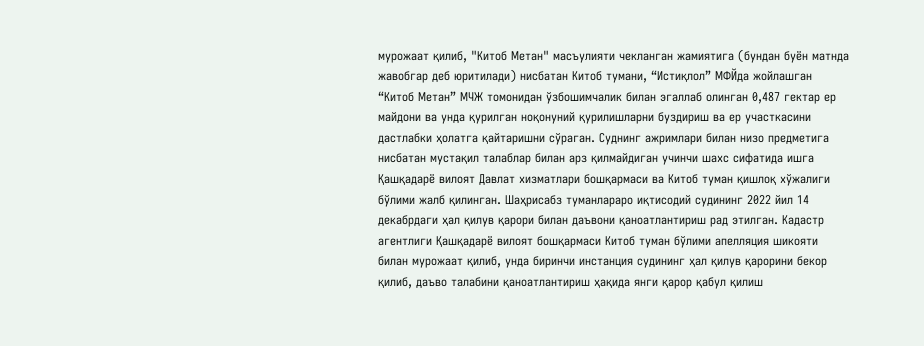мурожаат қилиб, "Китоб Метан" масъулияти чекланган жамиятига (бундан буён матнда жавобгар деб юритилади) нисбатан Китоб тумани, “Истиқлол” МФЙда жойлашган “Китоб Метан” МЧЖ томонидан ўзбошимчалик билан эгаллаб олинган 0,487 гектар ер майдони ва унда қурилган ноқонуний қурилишларни буздириш ва ер участкасини дастлабки ҳолатга қайтаришни сўраган. Суднинг ажримлари билан низо предметига нисбатан мустақил талаблар билан арз қилмайдиган учинчи шахс сифатида ишга Қашқадарё вилоят Давлат хизматлари бошқармаси ва Китоб туман қишлоқ хўжалиги бўлими жалб қилинган. Шаҳрисабз туманлараро иқтисодий судининг 2022 йил 14 декабрдаги ҳал қилув қарори билан даъвони қаноатлантириш рад этилган. Кадастр агентлиги Қашқадарё вилоят бошқармаси Китоб туман бўлими апелляция шикояти билан мурожаат қилиб, унда биринчи инстанция судининг ҳал қилув қарорини бекор қилиб, даъво талабини қаноатлантириш ҳақида янги қарор қабул қилиш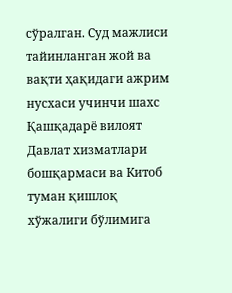сўралган. Суд мажлиси тайинланган жой ва вақти ҳақидаги ажрим нусхаси учинчи шахс Қашқадарё вилоят Давлат хизматлари бошқармаси ва Китоб туман қишлоқ хўжалиги бўлимига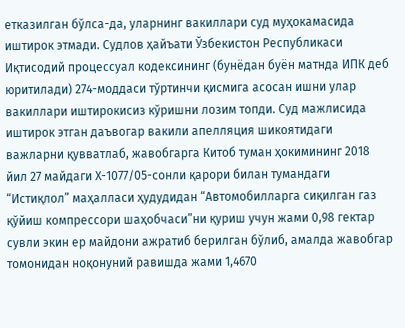етказилган бўлса-да, уларнинг вакиллари суд муҳокамасида иштирок этмади. Судлов ҳайъати Ўзбекистон Республикаси Иқтисодий процессуал кодексининг (бунёдан буён матнда ИПК деб юритилади) 274-моддаси тўртинчи қисмига асосан ишни улар вакиллари иштирокисиз кўришни лозим топди. Суд мажлисида иштирок этган даъвогар вакили апелляция шикоятидаги важларни қувватлаб, жавобгарга Китоб туман ҳокимининг 2018 йил 27 майдаги Х-1077/05-сонли қарори билан тумандаги “Истиқлол” маҳалласи ҳудудидан “Автомобилларга сиқилган газ қўйиш компрессори шаҳобчаси”ни қуриш учун жами 0,98 гектар сувли экин ер майдони ажратиб берилган бўлиб, амалда жавобгар томонидан ноқонуний равишда жами 1,4670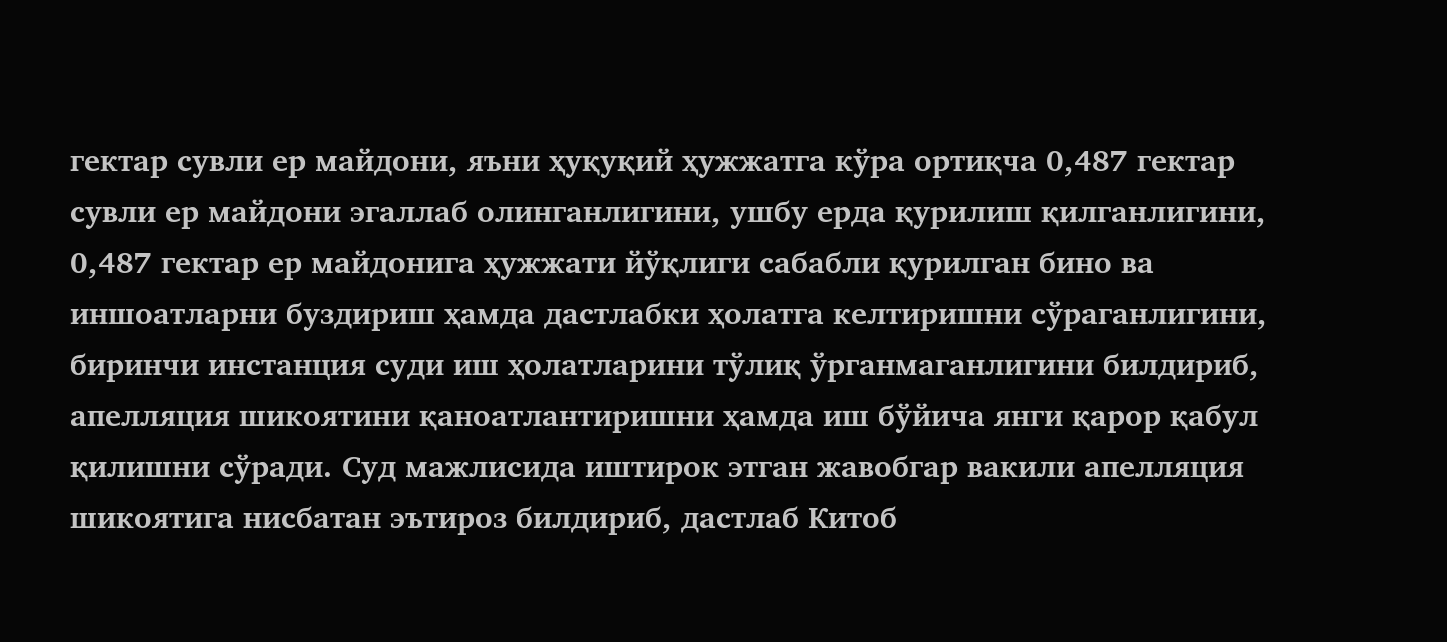гектар сувли ер майдони, яъни ҳуқуқий ҳужжатга кўра ортиқча 0,487 гектар сувли ер майдони эгаллаб олинганлигини, ушбу ерда қурилиш қилганлигини, 0,487 гектар ер майдонига ҳужжати йўқлиги сабабли қурилган бино ва иншоатларни буздириш ҳамда дастлабки ҳолатга келтиришни сўраганлигини, биринчи инстанция суди иш ҳолатларини тўлиқ ўрганмаганлигини билдириб, апелляция шикоятини қаноатлантиришни ҳамда иш бўйича янги қарор қабул қилишни сўради. Суд мажлисида иштирок этган жавобгар вакили апелляция шикоятига нисбатан эътироз билдириб, дастлаб Китоб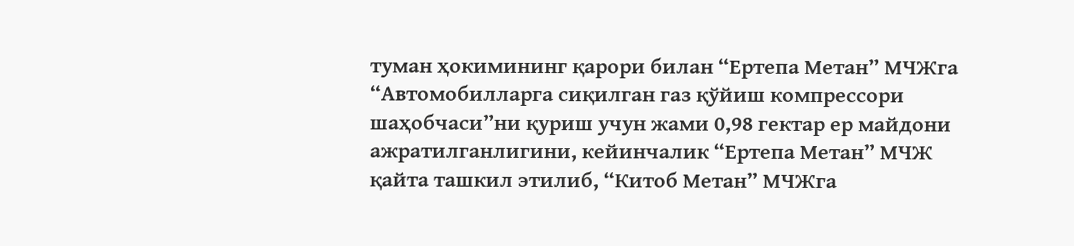туман ҳокимининг қарори билан “Ертепа Метан” МЧЖга “Автомобилларга сиқилган газ қўйиш компрессори шаҳобчаси”ни қуриш учун жами 0,98 гектар ер майдони ажратилганлигини, кейинчалик “Ертепа Метан” МЧЖ қайта ташкил этилиб, “Китоб Метан” МЧЖга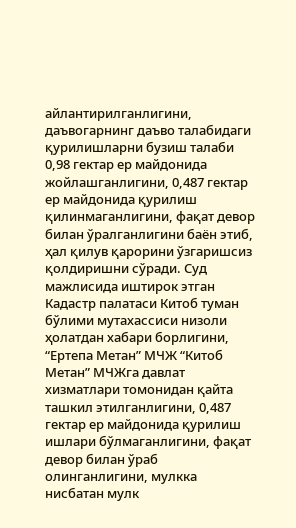айлантирилганлигини, даъвогарнинг даъво талабидаги қурилишларни бузиш талаби 0,98 гектар ер майдонида жойлашганлигини, 0,487 гектар ер майдонида қурилиш қилинмаганлигини, фақат девор билан ўралганлигини баён этиб, ҳал қилув қарорини ўзгаришсиз қолдиришни сўради. Суд мажлисида иштирок этган Кадастр палатаси Китоб туман бўлими мутахассиси низоли ҳолатдан хабари борлигини, “Ертепа Метан” МЧЖ “Китоб Метан” МЧЖга давлат хизматлари томонидан қайта ташкил этилганлигини, 0,487 гектар ер майдонида қурилиш ишлари бўлмаганлигини, фақат девор билан ўраб олинганлигини, мулкка нисбатан мулк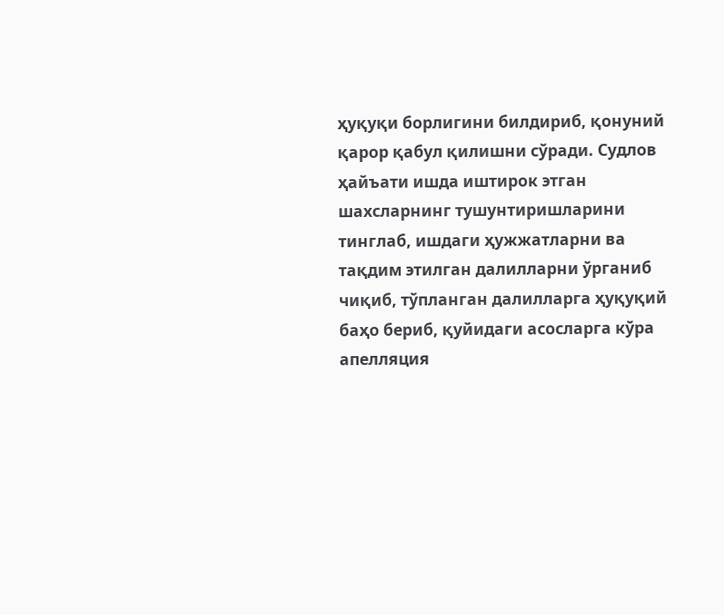ҳуқуқи борлигини билдириб, қонуний қарор қабул қилишни сўради. Судлов ҳайъати ишда иштирок этган шахсларнинг тушунтиришларини тинглаб, ишдаги ҳужжатларни ва тақдим этилган далилларни ўрганиб чиқиб, тўпланган далилларга ҳуқуқий баҳо бериб, қуйидаги асосларга кўра апелляция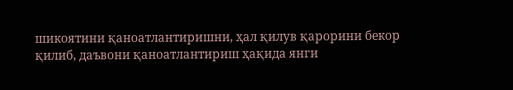шикоятини қаноатлантиришни, ҳал қилув қарорини бекор қилиб, даъвони қаноатлантириш ҳақида янги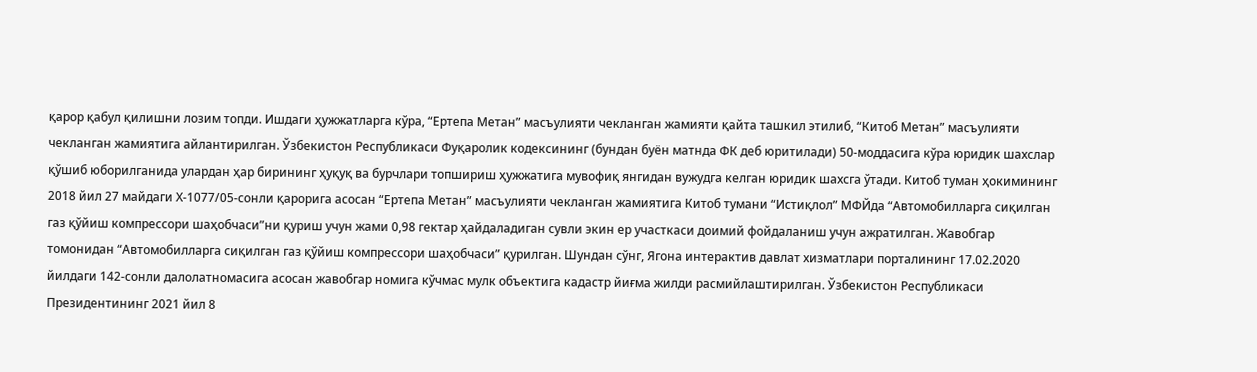қарор қабул қилишни лозим топди. Ишдаги ҳужжатларга кўра, “Ертепа Метан” масъулияти чекланган жамияти қайта ташкил этилиб, “Китоб Метан” масъулияти чекланган жамиятига айлантирилган. Ўзбекистон Республикаси Фуқаролик кодексининг (бундан буён матнда ФК деб юритилади) 50-моддасига кўра юридик шахслар қўшиб юборилганида улардан ҳар бирининг ҳуқуқ ва бурчлари топшириш ҳужжатига мувофиқ янгидан вужудга келган юридик шахсга ўтади. Китоб туман ҳокимининг 2018 йил 27 майдаги Х-1077/05-сонли қарорига асосан “Ертепа Метан” масъулияти чекланган жамиятига Китоб тумани “Истиқлол” МФЙда “Автомобилларга сиқилган газ қўйиш компрессори шаҳобчаси”ни қуриш учун жами 0,98 гектар ҳайдаладиган сувли экин ер участкаси доимий фойдаланиш учун ажратилган. Жавобгар томонидан “Автомобилларга сиқилган газ қўйиш компрессори шаҳобчаси” қурилган. Шундан сўнг, Ягона интерактив давлат хизматлари порталининг 17.02.2020 йилдаги 142-сонли далолатномасига асосан жавобгар номига кўчмас мулк объектига кадастр йиғма жилди расмийлаштирилган. Ўзбекистон Республикаси Президентининг 2021 йил 8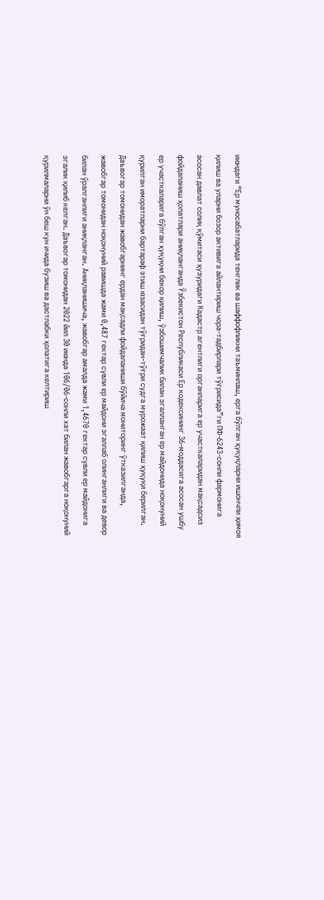июндаги “Ер муносабатларида тенглик ва шаффофликни таъминлаш, ерга бўлган ҳуқуқларни ишончли ҳимоя қилиш ва уларни бозор активига айлантириш чора-тадбирлари тўғрисида”ги ПФ-6243-сонли фармонига асосан давлат солиқ қўмитаси ҳузуридаги Кадастр агентлиги органларига ер участкаларидан мақсадсиз фойдаланиш ҳолатлари аниқланганда Ўзбекистон Республикаси Ер кодексининг 36-моддасига асосан ушбу ер участкаларига бўлган ҳуқуқни бекор қилиш, ўзбошимчалик билан эгалланган ер майдонида ноқонуний қурилган иморатларни бартараф этиш юзасидан тўғридан-тўғри судга мурожаат қилиш ҳуқуқи берилган. Даъвогар томонидан жавобгарнинг ердан мақсадли фойдаланиши бўйича мониторинг ўтказилганда, жавобгар томонидан ноқонуний равишда жами 0,487 гектар сувли ер майдони эгаллаб олинганлиги ва девор билан ўралганлиги аниқланган. Аниқланишича, жавобгар амалда жами 1,4670 гектар сувли ер майдонига эгалик қилиб келган. Даъвогар томонидан 2022 йил 30 июнда 106/06-сонли хат билан жавобгарга ноқонуний қурилмаларни ўн беш кун ичида бузиш ва дастлабки ҳолатига келтириш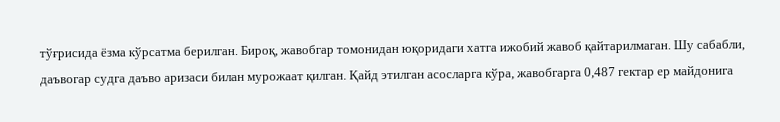тўғрисида ёзма кўрсатма берилган. Бироқ, жавобгар томонидан юқоридаги хатга ижобий жавоб қайтарилмаган. Шу сабабли, даъвогар судга даъво аризаси билан мурожаат қилган. Қайд этилган асосларга кўра, жавобгарга 0,487 гектар ер майдонига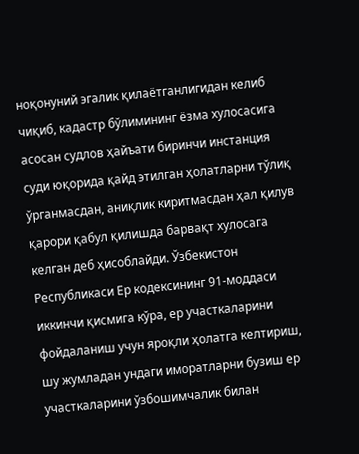ноқонуний эгалик қилаётганлигидан келиб чиқиб, кадастр бўлимининг ёзма хулосасига асосан судлов ҳайъати биринчи инстанция суди юқорида қайд этилган ҳолатларни тўлиқ ўрганмасдан, аниқлик киритмасдан ҳал қилув қарори қабул қилишда барвақт хулосага келган деб ҳисоблайди. Ўзбекистон Республикаси Ер кодексининг 91-моддаси иккинчи қисмига кўра, ер участкаларини фойдаланиш учун яроқли ҳолатга келтириш, шу жумладан ундаги иморатларни бузиш ер участкаларини ўзбошимчалик билан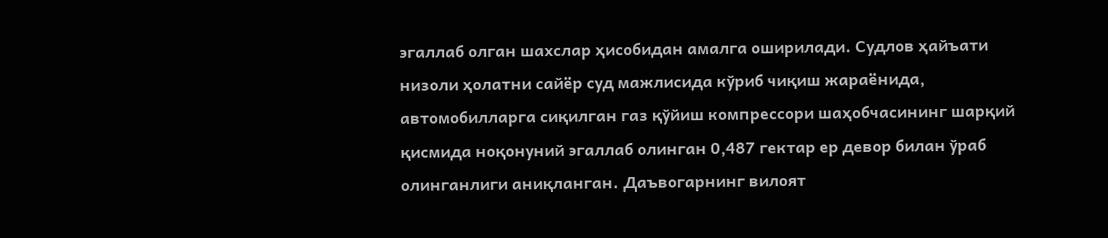эгаллаб олган шахслар ҳисобидан амалга оширилади. Судлов ҳайъати низоли ҳолатни сайёр суд мажлисида кўриб чиқиш жараёнида, автомобилларга сиқилган газ қўйиш компрессори шаҳобчасининг шарқий қисмида ноқонуний эгаллаб олинган 0,487 гектар ер девор билан ўраб олинганлиги аниқланган. Даъвогарнинг вилоят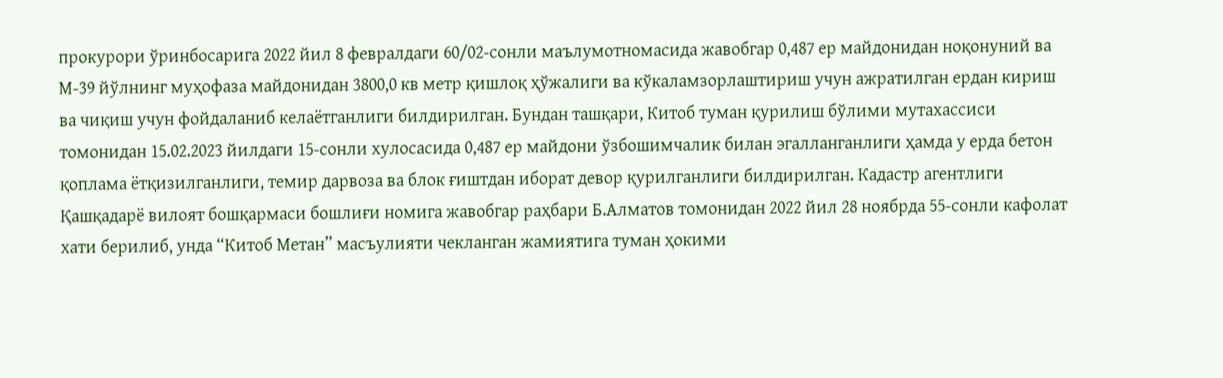прокурори ўринбосарига 2022 йил 8 февралдаги 60/02-сонли маълумотномасида жавобгар 0,487 ер майдонидан ноқонуний ва М-39 йўлнинг муҳофаза майдонидан 3800,0 кв метр қишлоқ ҳўжалиги ва кўкаламзорлаштириш учун ажратилган ердан кириш ва чиқиш учун фойдаланиб келаётганлиги билдирилган. Бундан ташқари, Китоб туман қурилиш бўлими мутахассиси томонидан 15.02.2023 йилдаги 15-сонли хулосасида 0,487 ер майдони ўзбошимчалик билан эгалланганлиги ҳамда у ерда бетон қоплама ётқизилганлиги, темир дарвоза ва блок ғиштдан иборат девор қурилганлиги билдирилган. Кадастр агентлиги Қашқадарё вилоят бошқармаси бошлиғи номига жавобгар раҳбари Б.Алматов томонидан 2022 йил 28 ноябрда 55-сонли кафолат хати берилиб, унда “Китоб Метан” масъулияти чекланган жамиятига туман ҳокими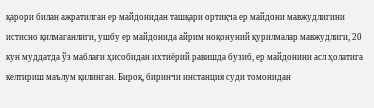қарори билан ажратилган ер майдонидан ташқари ортиқча ер майдони мавжудлигини истисно қилмаганлиги, ушбу ер майдонида айрим ноқонуний қурилмалар мавжудлиги, 20 кун муддатда ўз маблағи ҳисобидан ихтиёрий равишда бузиб, ер майдонини асл ҳолатига келтириш маълум қилинган. Бироқ, биринчи инстанция суди томонидан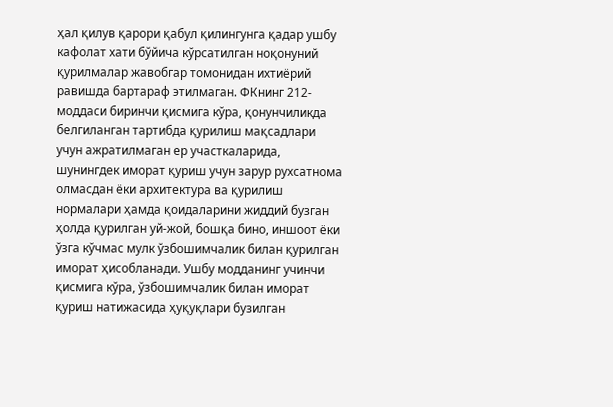ҳал қилув қарори қабул қилингунга қадар ушбу кафолат хати бўйича кўрсатилган ноқонуний қурилмалар жавобгар томонидан ихтиёрий равишда бартараф этилмаган. ФКнинг 212-моддаси биринчи қисмига кўра, қонунчиликда белгиланган тартибда қурилиш мақсадлари учун ажратилмаган ер участкаларида, шунингдек иморат қуриш учун зарур рухсатнома олмасдан ёки архитектура ва қурилиш нормалари ҳамда қоидаларини жиддий бузган ҳолда қурилган уй-жой, бошқа бино, иншоот ёки ўзга кўчмас мулк ўзбошимчалик билан қурилган иморат ҳисобланади. Ушбу модданинг учинчи қисмига кўра, ўзбошимчалик билан иморат қуриш натижасида ҳуқуқлари бузилган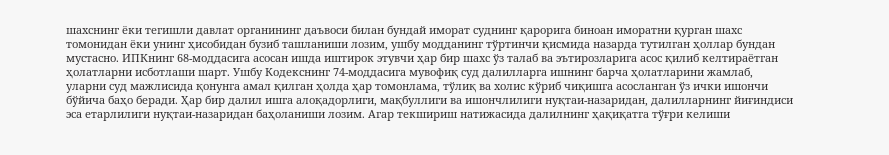шахснинг ёки тегишли давлат органининг даъвоси билан бундай иморат суднинг қарорига биноан иморатни қурган шахс томонидан ёки унинг ҳисобидан бузиб ташланиши лозим, ушбу модданинг тўртинчи қисмида назарда тутилган ҳоллар бундан мустасно. ИПКнинг 68-моддасига асосан ишда иштирок этувчи ҳар бир шахс ўз талаб ва эътирозларига асос қилиб келтираётган ҳолатларни исботлаши шарт. Ушбу Кодекснинг 74-моддасига мувофиқ суд далилларга ишнинг барча ҳолатларини жамлаб, уларни суд мажлисида қонунга амал қилган ҳолда ҳар томонлама, тўлиқ ва холис кўриб чиқишга асосланган ўз ички ишончи бўйича баҳо беради. Ҳар бир далил ишга алоқадорлиги, мақбуллиги ва ишончлилиги нуқтаи-назаридан, далилларнинг йиғиндиси эса етарлилиги нуқтаи-назаридан баҳоланиши лозим. Агар текшириш натижасида далилнинг ҳақиқатга тўғри келиши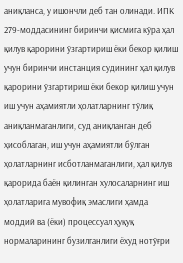аниқланса, у ишончли деб тан олинади. ИПК 279-моддасининг биринчи қисмига кўра ҳал қилув қарорини ўзгартириш ёки бекор қилиш учун биринчи инстанция судининг ҳал қилув қарорини ўзгартириш ёки бекор қилиш учун иш учун аҳамиятли ҳолатларнинг тўлиқ аниқланмаганлиги, суд аниқланган деб ҳисоблаган, иш учун аҳамиятли бўлган ҳолатларнинг исботланмаганлиги, ҳал қилув қарорида баён қилинган хулосаларнинг иш ҳолатларига мувофиқ эмаслиги ҳамда моддий ва (ёки) процессуал ҳуқуқ нормаларининг бузилганлиги ёхуд нотўғри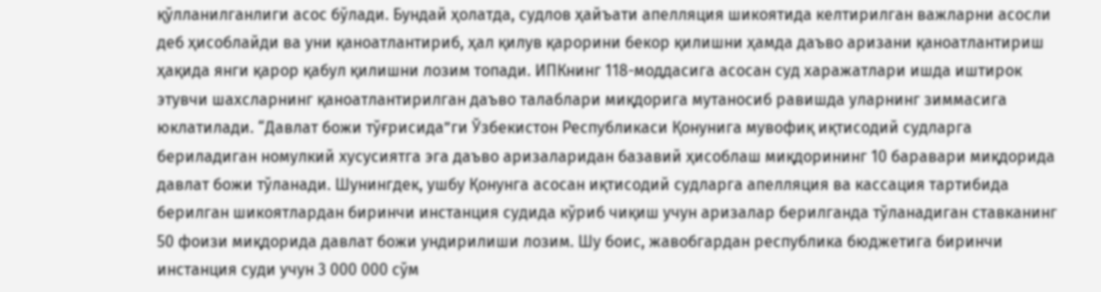қўлланилганлиги асос бўлади. Бундай ҳолатда, судлов ҳайъати апелляция шикоятида келтирилган важларни асосли деб ҳисоблайди ва уни қаноатлантириб, ҳал қилув қарорини бекор қилишни ҳамда даъво аризани қаноатлантириш ҳақида янги қарор қабул қилишни лозим топади. ИПКнинг 118-моддасига асосан суд харажатлари ишда иштирок этувчи шахсларнинг қаноатлантирилган даъво талаблари миқдорига мутаносиб равишда уларнинг зиммасига юклатилади. “Давлат божи тўғрисида”ги Ўзбекистон Республикаси Қонунига мувофиқ иқтисодий судларга бериладиган номулкий хусусиятга эга даъво аризаларидан базавий ҳисоблаш миқдорининг 10 баравари миқдорида давлат божи тўланади. Шунингдек, ушбу Қонунга асосан иқтисодий судларга апелляция ва кассация тартибида берилган шикоятлардан биринчи инстанция судида кўриб чиқиш учун аризалар берилганда тўланадиган ставканинг 50 фоизи миқдорида давлат божи ундирилиши лозим. Шу боис, жавобгардан республика бюджетига биринчи инстанция суди учун 3 000 000 сўм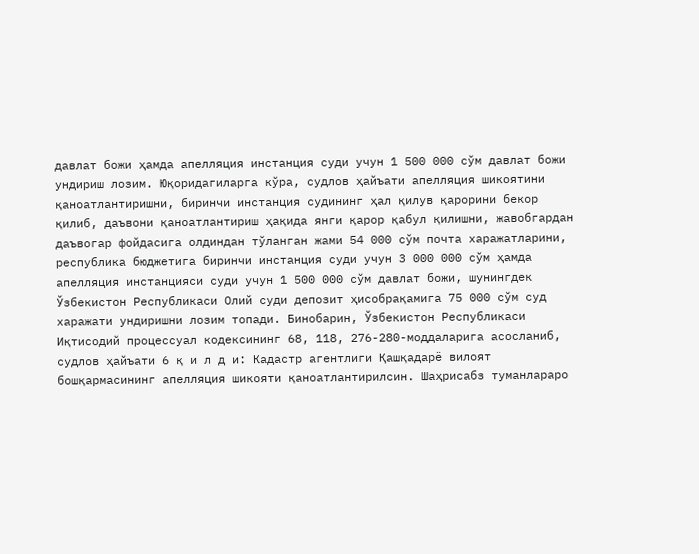давлат божи ҳамда апелляция инстанция суди учун 1 500 000 сўм давлат божи ундириш лозим. Юқоридагиларга кўра, судлов ҳайъати апелляция шикоятини қаноатлантиришни, биринчи инстанция судининг ҳал қилув қарорини бекор қилиб, даъвони қаноатлантириш ҳақида янги қарор қабул қилишни, жавобгардан даъвогар фойдасига олдиндан тўланган жами 54 000 сўм почта харажатларини, республика бюджетига биринчи инстанция суди учун 3 000 000 сўм ҳамда апелляция инстанцияси суди учун 1 500 000 сўм давлат божи, шунингдек Ўзбекистон Республикаси Олий суди депозит ҳисобрақамига 75 000 сўм суд харажати ундиришни лозим топади. Бинобарин, Ўзбекистон Республикаси Иқтисодий процессуал кодексининг 68, 118, 276-280-моддаларига асосланиб, судлов ҳайъати 6 қ и л д и: Кадастр агентлиги Қашқадарё вилоят бошқармасининг апелляция шикояти қаноатлантирилсин. Шаҳрисабз туманлараро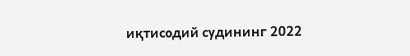иқтисодий судининг 2022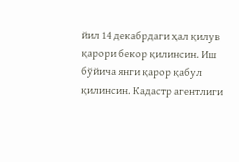йил 14 декабрдаги ҳал қилув қарори бекор қилинсин. Иш бўйича янги қарор қабул қилинсин. Кадастр агентлиги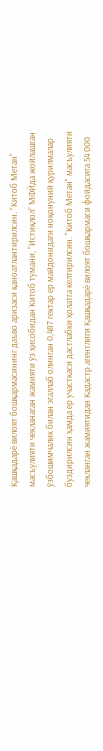Қашқадарё вилоят бошқармасининг даъво аризаси қаноатлантирилсин. "Китоб Метан" масъулияти чекланаган жамияти ўз ҳисобидан Китоб тумани, “Истиқлол” МФЙда жойлашган ўзбошимчалик билан эгаллаб олинган 0,487 гектар ер майдонидаги ноқонуний қурилмалар буздирилсин ҳамда ер участкаси дастлабки ҳолатга келтирилсин. "Китоб Метан" масъулияти чекланган жамиятидан Кадастр агентлиги Қашқадарё вилоят бошқармаси фойдасига 54 000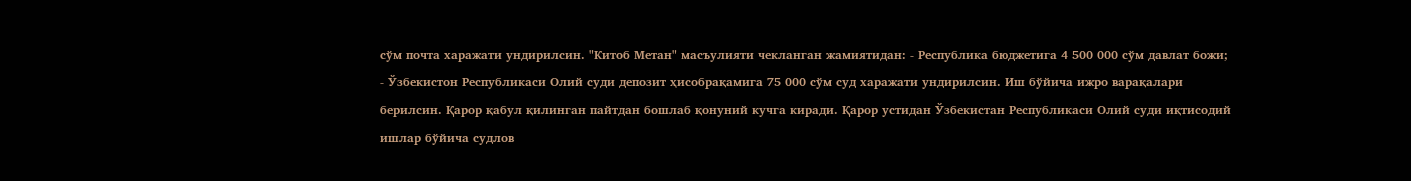сўм почта харажати ундирилсин. "Китоб Метан" масъулияти чекланган жамиятидан: - Республика бюджетига 4 500 000 сўм давлат божи; - Ўзбекистон Республикаси Олий суди депозит ҳисобрақамига 75 000 сўм суд харажати ундирилсин. Иш бўйича ижро варақалари берилсин. Қарор қабул қилинган пайтдан бошлаб қонуний кучга киради. Қарор устидан Ўзбекистан Республикаси Олий суди иқтисодий ишлар бўйича судлов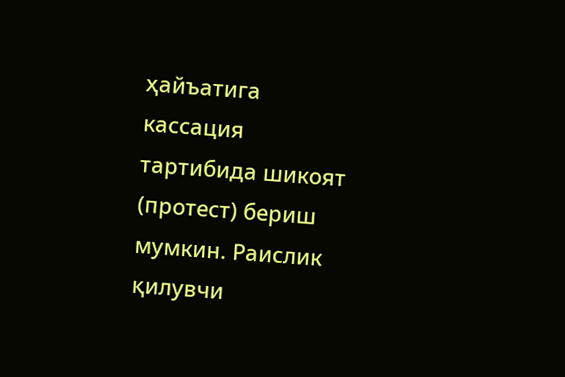ҳайъатига кассация тартибида шикоят (протест) бериш мумкин. Раислик қилувчи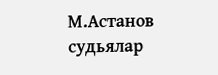М.Астанов судьялар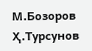М.Бозоров Ҳ.Турсунов